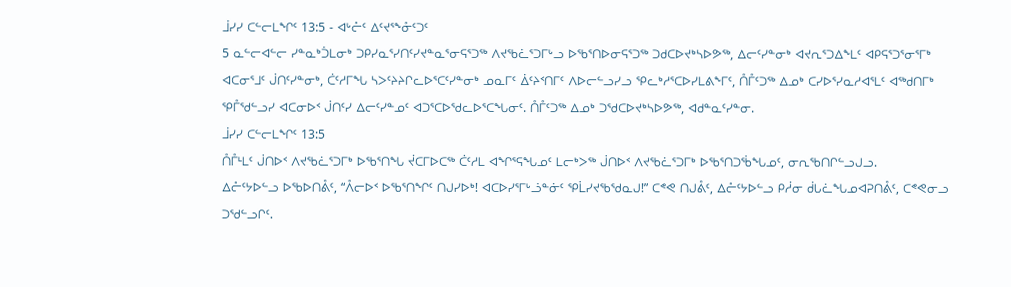ᒨᓯᓯ ᑕᓪᓕᒪᖏᑦ 13:5 - ᐊᒡᓔᑦ ᐃᑦᔪᕐᖕᓁᑦᑐᑦ
5 ᓇᓪᓕᐊᓪᓕ ᓯᓐᓇᒃᑑᒪᓂᒃ ᑐᑭᓯᓇᕐᓯᑎᑦᓯᔪᓐᓇᕐᓂᕋᕐᑐᖅ ᐱᔪᖃᓛᕐᑐᒥᒡᓗ ᐅᖃᕐᑎᐅᓂᕋᕐᑐᖅ ᑐᑯᑕᐅᔪᒃᓴᐅᕗᖅ, ᐃᓕᑦᓯᓐᓂᒃ ᐊᔪᕆᕐᑐᐃᖕᒪᑦ ᐊᑭᕋᕐᑐᕐᓂᕐᒥᒃ ᐊᑕᓂᕐᒧᑦ ᒎᑎᑦᓯᓐᓂᒃ, ᑖᑦᓱᒥᖓ ᓴᐳᑦᔨᔨᒋᓚᐅᕐᑕᑦᓯᓐᓂᒃ ᓄᓇᒥᑦ ᐄᑦᔨᑉᑎᒥᑦ ᐱᐅᓕᓪᓗᓯᓗ ᕿᓚᒃᓱᕐᑕᐅᓯᒪᕕᖕᒥᑦ, ᑍᒤᑦᑐᖅ ᐃᓄᒃ ᑕᓯᐅᕐᓯᓇᓱᐊᕐᒪᑦ ᐊᖅᑯᑎᒥᒃ ᕿᒤᖁᓪᓗᓯ ᐊᑕᓂᐅᑉ ᒎᑎᑦᓯ ᐃᓕᑦᓯᓐᓄᑦ ᐊᑐᕐᑕᐅᖁᓚᐅᕐᑕᖓᓂᑦ. ᑍᒤᑦᑐᖅ ᐃᓄᒃ ᑐᖁᑕᐅᔪᒃᓴᐅᕗᖅ, ᐊᑯᓐᓇᑦᓯᓐᓂ.
ᒨᓯᓯ ᑕᓪᓕᒪᖏᑦ 13:5
ᑍᒤᒻᒪᑦ ᒎᑎᐅᑉ ᐱᔪᖃᓛᕐᑐᒥᒃ ᐅᖃᕐᑎᖓ ᔫᑕᒥᐅᑕᖅ ᑖᑦᓱᒪ ᐊᖏᕐᕋᖓᓄᑦ ᒪᓕᒃᐳᖅ ᒎᑎᐅᑉ ᐱᔪᖃᓛᕐᑐᒥᒃ ᐅᖃᕐᑎᑐᖄᖓᓄᑦ, ᓂᕆᖃᑎᒋᓪᓗᒍᓗ.
ᐃᓔᑦᔭᐅᓪᓗ ᐅᖃᐅᑎᕔᑦ, “ᐰᓕᐅᑉ ᐅᖃᕐᑎᖏᑦ ᑎᒍᓯᐅᒃ! ᐊᑕᐅᓯᕐᒥᒡᓘᓐᓃᑦ ᕿᒫᓯᔪᖃᖁᓇᒍ!” ᑕᕝᕙ ᑎᒍᕔᑦ, ᐃᓔᑦᔭᐅᓪᓗ ᑭᓲᓂ ᑰᒐᓛᖓᓄᐊᕈᑎᕔᑦ, ᑕᕝᕙᓂᓗ ᑐᖁᓪᓗᒋᑦ.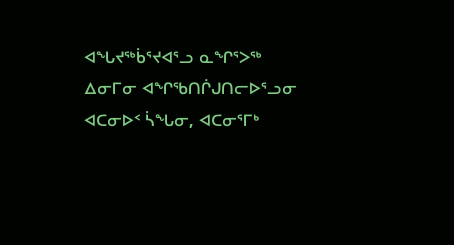ᐊᖓᔪᖅᑳᕐᔪᐊᕐᓗ ᓇᖏᕐᐳᖅ ᐃᓂᒥᓂ ᐊᖏᖃᑎᒌᒍᑎᓕᐅᕐᓗᓂ ᐊᑕᓂᐅᑉ ᓵᖓᓂ, ᐊᑕᓂᕐᒥᒃ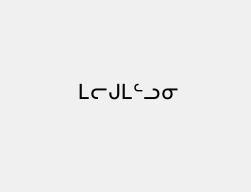ᒪᓕᒍᒪᓪᓗᓂ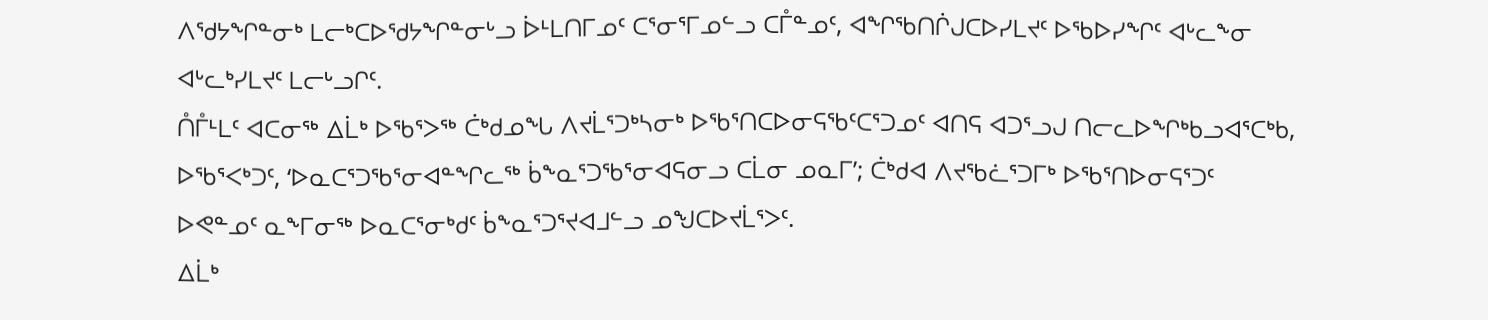ᐱᖁᔭᖏᓐᓂᒃ ᒪᓕᒃᑕᐅᖁᔭᖏᓐᓂᒡᓗ ᐆᒻᒪᑎᒥᓄᑦ ᑕᕐᓂᕐᒥᓄᓪᓗ ᑕᒤᓐᓄᑦ, ᐊᖏᖃᑎᒌᒍᑕᐅᓯᒪᔪᑦ ᐅᖃᐅᓯᖏᑦ ᐊᒡᓚᖕᓂ ᐊᒡᓚᒃᓯᒪᔪᑦ ᒪᓕᒡᓗᒋᑦ.
ᑍᒤᒻᒪᑦ ᐊᑕᓂᖅ ᐃᒫᒃ ᐅᖃᕐᐳᖅ ᑖᒃᑯᓄᖓ ᐱᔪᒫᕐᑐᒃᓴᓂᒃ ᐅᖃᕐᑎᑕᐅᓂᕋᖃᑦᑕᕐᑐᓄᑦ ᐊᑎᕋ ᐊᑐᕐᓗᒍ ᑎᓕᓚᐅᖏᒃᑲᓗᐊᕐᑕᒃᑲ, ᐅᖃᕐᐸᒃᑐᑦ, ‘ᐅᓇᑕᕐᑐᖃᕐᓂᐊᓐᖏᓚᖅ ᑳᖕᓇᕐᑐᖃᕐᓂᐊᕋᓂᓗ ᑕᒫᓂ ᓄᓇᒥ’; ᑖᒃᑯᐊ ᐱᔪᖃᓛᕐᑐᒥᒃ ᐅᖃᕐᑎᐅᓂᕋᕐᑐᑦ ᐅᕙᓐᓄᑦ ᓇᖕᒥᓂᖅ ᐅᓇᑕᕐᓂᒃᑯᑦ ᑳᖕᓇᕐᑐᕐᔪᐊᒧᓪᓗ ᓄᖑᑕᐅᔪᒫᕐᐳᑦ.
ᐃᒫᒃ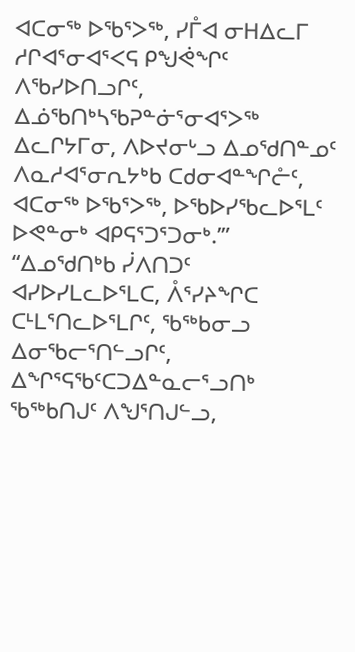ᐊᑕᓂᖅ ᐅᖃᕐᐳᖅ, ᓯᒤᐊ ᓂᕼᐃᓚᒥ ᓱᒋᐊᕐᓂᐊᕐᐸᕋ ᑭᖑᕚᖏᑦ ᐱᖃᓯᐅᑎᓗᒋᑦ, ᐃᓅᖃᑎᒃᓴᖃᕈᓐᓃᕐᓂᐊᕐᐳᖅ ᐃᓚᒋᔭᒥᓂ, ᐱᐅᔪᓂᒡᓗ ᐃᓄᖁᑎᓐᓄᑦ ᐱᓇᓱᐊᕐᓂᕆᔭᒃᑲ ᑕᑯᓂᐊᓐᖏᓔᑦ, ᐊᑕᓂᖅ ᐅᖃᕐᐳᖅ, ᐅᖃᐅᓯᖃᓚᐅᕐᒪᑦ ᐅᕙᓐᓂᒃ ᐊᑭᕋᕐᑐᕐᑐᓂᒃ.’”
“ᐃᓄᖁᑎᒃᑲ ᓰᐱᑎᑐᑦ ᐊᓯᐅᓯᒪᓚᐅᕐᒪᑕ, ᐰᕐᓯᔨᖏᑕ ᑕᒻᒪᕐᑎᓚᐅᕐᒪᒋᑦ, ᖃᖅᑲᓂᓗ ᐃᓂᖃᓕᕐᑎᓪᓗᒋᑦ, ᐃᖏᕐᕋᖃᑦᑕᑐᐃᓐᓇᓕᕐᓗᑎᒃ ᖃᖅᑲᑎᒍᑦ ᐱᖑᕐᑎᒍᓪᓗ,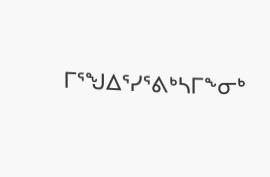ᒥᕐᖑᐃᕐᓯᕐᕕᒃᓴᒥᖕᓂᒃ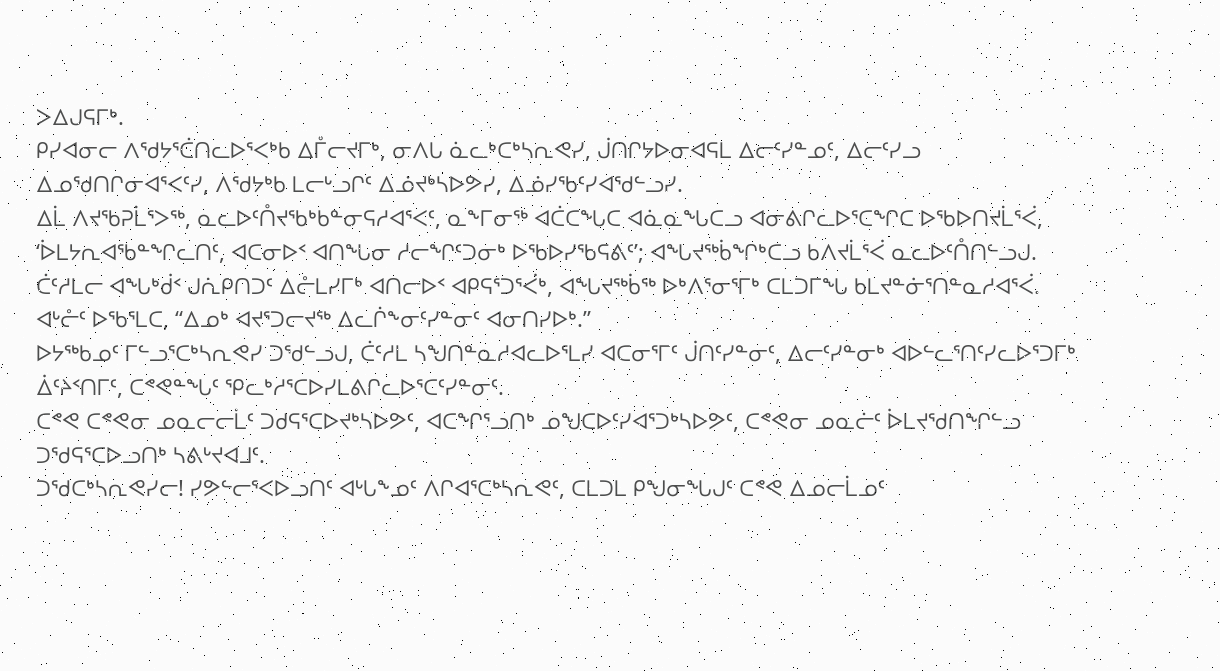ᐳᐃᒍᕋᒥᒃ.
ᑭᓯᐊᓂᓕ ᐱᖁᔭᕐᑖᑎᓚᐅᕐᐸᒃᑲ ᐃᒤᓕᔪᒥᒃ, ᓂᐱᒐ ᓈᓚᒃᑕᒃᓴᕆᕙᓯ, ᒎᑎᒋᔭᐅᓂᐊᕋᒪ ᐃᓕᑦᓯᓐᓄᑦ, ᐃᓕᑦᓯᓗ ᐃᓄᖁᑎᒋᓂᐊᕐᐸᑦᓯ, ᐱᖁᔭᒃᑲ ᒪᓕᒡᓗᒋᑦ ᐃᓅᔪᒃᓴᐅᕗᓯ, ᐃᓅᓯᖃᑦᓯᐊᖁᓪᓗᓯ.
ᐃᒫ ᐱᔪᖃᕈᒫᕐᐳᖅ, ᓇᓚᐅᑦᑍᔪᖃᒃᑲᓐᓂᕋᓱᐊᕐᐸᑦ, ᓇᖕᒥᓂᖅ ᐊᑖᑕᖓᑕ ᐊᓈᓇᖓᑕᓗ ᐊᓂᕕᒋᓚᐅᕐᑕᖏᑕ ᐅᖃᐅᑎᔪᒫᕐᐹ, ‘ᐆᒪᔭᕆᐊᖃᓐᖏᓚᑎᑦ, ᐊᑕᓂᐅᑉ ᐊᑎᖓᓂ ᓱᓕᖏᑦᑐᓂᒃ ᐅᖃᐅᓯᖃᕋᕕᑦ’; ᐊᖓᔪᖅᑳᖏᒃᑕᓗ ᑲᐱᔪᒫᕐᐹ ᓇᓚᐅᑦᑍᑎᓪᓗᒍ.
ᑖᑦᓱᒪᓕ ᐊᖓᒃᑰᑉ ᒍᕇᑭᑎᑐᑦ ᐃᓔᒪᓯᒥᒃ ᐊᑎᓕᐅᑉ ᐊᑭᕋᕐᑐᕐᐹᒃ, ᐊᖓᔪᖅᑳᖅ ᐅᒃᐱᕐᓂᕐᒥᒃ ᑕᒪᑐᒥᖓ ᑲᒪᔪᓐᓃᕐᑎᓐᓇᓱᐊᕐᐹ.
ᐊᒡᓔᑦ ᐅᖃᕐᒪᑕ, “ᐃᓄᒃ ᐊᔪᕐᑐᓕᔪᖅ ᐃᓚᒌᖕᓂᑦᓯᓐᓂᑦ ᐊᓂᑎᓯᐅᒃ.”
ᐅᔭᖅᑲᓄᑦ ᒥᓪᓗᕐᑕᒃᓴᕆᕙᓯ ᑐᖁᓪᓗᒍ, ᑖᑦᓱᒪ ᓴᖑᑎᓐᓇᓱᐊᓚᐅᕐᒪᓯ ᐊᑕᓂᕐᒥᑦ ᒎᑎᑦᓯᓐᓂᑦ, ᐃᓕᑦᓯᓐᓂᒃ ᐊᐅᓪᓚᕐᑎᑦᓯᓚᐅᕐᑐᒥᒃ ᐄᑦᔨᑉᑎᒥᑦ, ᑕᕝᕙᓐᖓᑦ ᕿᓚᒃᓱᕐᑕᐅᓯᒪᕕᒋᓚᐅᕐᑕᑦᓯᓐᓂᑦ.
ᑕᕝᕙ ᑕᕝᕙᓂ ᓄᓇᓕᓕᒫᑦ ᑐᑯᕋᕐᑕᐅᔪᒃᓴᐅᕗᑦ, ᐊᑕᖏᕐᓗᑎᒃ ᓄᖑᑕᐅᑦᓯᐊᕐᑐᒃᓴᐅᕗᑦ, ᑕᕝᕙᓂ ᓄᓇᓖᑦ ᐆᒪᔪᖁᑎᖏᓪᓗ ᑐᖁᕋᕐᑕᐅᓗᑎᒃ ᓴᕕᒡᔪᐊᒧᑦ.
ᑐᖁᑕᒃᓴᕆᕙᓯᓕ! ᓯᕗᓪᓕᕐᐸᐅᓗᑎᑦ ᐊᒡᒐᖕᓄᑦ ᐱᒋᐊᕐᑕᒃᓴᕆᕙᑦ, ᑕᒪᑐᒪ ᑭᖑᓂᖓᒍᑦ ᑕᕝᕙ ᐃᓄᓕᒫᓄᑦ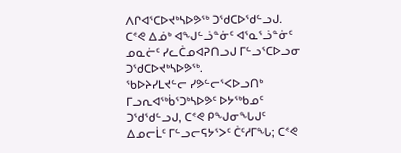ᐱᒋᐊᕐᑕᐅᔪᒃᓴᐅᕗᖅ ᑐᖁᑕᐅᖁᓪᓗᒍ.
ᑕᕝᕙ ᐃᓅᒃ ᐊᖑᓪᓘᓐᓃᑦ ᐊᕐᓇᕐᓘᓐᓃᑦ ᓄᓇᓖᑦ ᓯᓚᑖᓄᐊᕈᑎᓗᒍ ᒥᓪᓗᕐᑕᐅᓗᓂ ᑐᖁᑕᐅᔪᒃᓴᐅᕗᖅ.
ᖃᐅᔨᓯᒪᔪᓪᓕ ᓯᕗᓪᓕᕐᐸᐅᓗᑎᒃ ᒥᓗᕆᐊᖅᑳᕐᑐᒃᓴᐅᕗᑦ ᐅᔭᖅᑲᓄᑦ ᑐᖁᖁᓪᓗᒍ, ᑕᕝᕙ ᑭᖑᓂᖓᒍᑦ ᐃᓄᓕᒫᑦ ᒥᓪᓗᓕᕋᔭᕐᐳᑦ ᑖᑦᓱᒥᖓ; ᑕᕝᕙ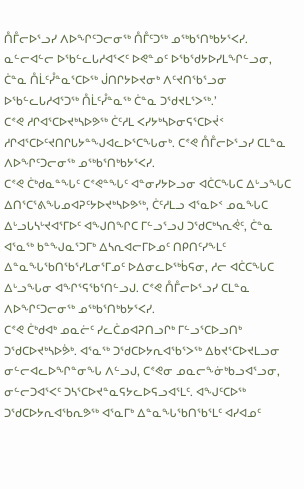ᑍᒤᓕᐅᕐᓗᓯ ᐱᐅᖏᑦᑐᓕᓂᖅ ᑍᒤᑦᑐᖅ ᓄᖅᑲᕐᑎᒃᑲᔭᕐᐸᓯ.
ᓇᓪᓕᐊᓪᓕ ᐅᖃᓪᓚᒐᓱᐊᕐᐸᑦ ᐅᕙᓐᓄᑦ ᐅᖃᖁᔭᐅᓯᒪᖏᓪᓗᓂ, ᑖᓐᓇ ᑍᒫᑦᓮᓐᓇᕐᑕᐅᖅ ᒎᑎᒋᔭᐅᔪᓂᒃ ᐱᑦᔪᑎᖃᕐᓗᓂ ᐅᖃᓪᓚᒐᓱᐊᕐᑐᖅ ᑍᒫᑦᓮᓐᓇᖅ ᑖᓐᓇ ᑐᖁᔪᒪᕐᐳᖅ.’
ᑕᕝᕙ ᓱᒋᐊᕐᑕᐅᔪᒃᓴᐅᕗᖅ ᑖᑦᓱᒪ ᐸᓯᔭᒃᓴᐅᓂᕋᕐᑕᐅᔫᑉ ᓱᒋᐊᕐᑕᐅᑦᔪᑎᒋᒐᔭᓐᖑᐊᓚᐅᕐᑕᖓᓂᒃ. ᑕᕝᕙ ᑍᒤᓕᐅᕐᓗᓯ ᑕᒪᓐᓇ ᐱᐅᖏᑦᑐᓕᓂᖅ ᓄᖅᑲᕐᑎᒃᑲᔭᕐᐸᓯ.
ᑕᕝᕙ ᑖᒃᑯᓇᓐᖓᑦ ᑕᕝᕙᓐᖓᑦ ᐊᓐᓂᓯᔭᐅᓗᓂ ᐊᑖᑕᖓᑕ ᐃᒡᓗᖓᑕ ᐃᑎᕐᑕᕐᕕᖓᓄᐊᕈᑦᔭᐅᔪᒃᓴᐅᕗᖅ, ᑖᑦᓱᒪᓗ ᐊᕐᓇᐅᑉ ᓄᓇᖓᑕ ᐃᒡᓗᒐᓴᒡᔪᐊᕐᒥᐅᑦ ᐊᖑᑎᖏᑕ ᒥᓪᓗᕐᓗᒍ ᑐᖁᑕᒃᓴᕆᕚᑦ, ᑖᓐᓇ ᐊᕐᓇᖅ ᑲᓐᖑᓇᕐᑐᒥᒃ ᐃᓴᕆᐊᓕᒥᐅᓄᑦ ᑎᑭᑎᑦᓯᖕᒪᑦ ᐃᓐᓇᖓᖃᑎᖃᕐᓯᒪᓂᕐᒥᓄᑦ ᐅᐃᓂᓚᐅᖅᑳᕋᓂ, ᓱᓕ ᐊᑖᑕᖓᑕ ᐃᒡᓗᖓᓂ ᐊᖏᕐᕋᖃᕐᑎᓪᓗᒍ. ᑕᕝᕙ ᑍᒤᓕᐅᕐᓗᓯ ᑕᒪᓐᓇ ᐱᐅᖏᑦᑐᓕᓂᖅ ᓄᖅᑲᕐᑎᒃᑲᔭᕐᐸᓯ.
ᑕᕝᕙ ᑖᒃᑯᐊᒃ ᓄᓇᓖᑦ ᓯᓚᑖᓄᐊᕈᑎᓗᒋᒃ ᒥᓪᓗᕐᑕᐅᓗᑎᒃ ᑐᖁᑕᐅᔪᒃᓴᐅᕘᒃ. ᐊᕐᓇᖅ ᑐᖁᑕᐅᔭᕆᐊᖃᕐᐳᖅ ᐃᑲᔪᕐᑕᐅᔪᒪᓗᓂ ᓂᓪᓕᐊᓚᐅᖏᓐᓂᖓ ᐱᓪᓗᒍ, ᑕᕝᕙᓂ ᓄᓇᓕᖕᓃᒃᑲᓗᐊᕐᓗᓂ, ᓂᓪᓕᑐᐊᕐᐸᑦ ᑐᓴᕐᑕᐅᔪᓐᓇᕋᔭᓚᐅᕋᓗᐊᕐᒪᑦ. ᐊᖑᑦᑕᐅᖅ ᑐᖁᑕᐅᔭᕆᐊᖃᕆᕗᖅ ᐊᕐᓇᒥᒃ ᐃᓐᓇᖓᖃᑎᖃᕐᒪᑦ ᐊᓯᐊᓄᑦ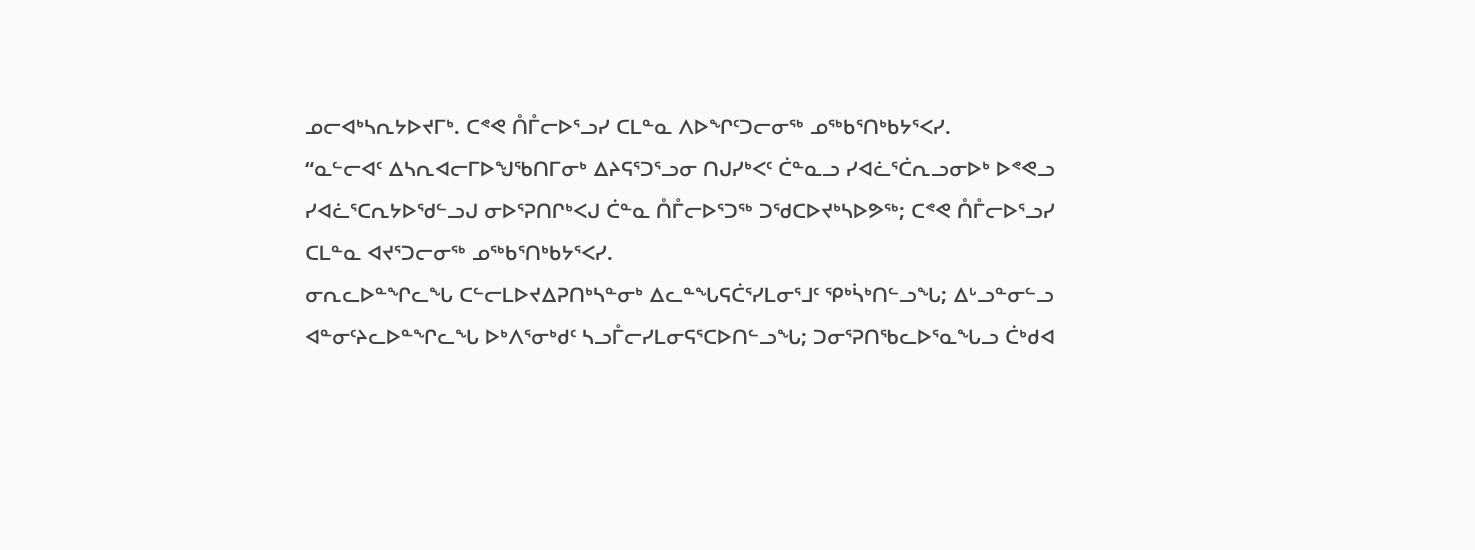ᓄᓕᐊᒃᓴᕆᔭᐅᔪᒥᒃ. ᑕᕝᕙ ᑍᒤᓕᐅᕐᓗᓯ ᑕᒪᓐᓇ ᐱᐅᖏᑦᑐᓕᓂᖅ ᓄᖅᑲᕐᑎᒃᑲᔭᕐᐸᓯ.
“ᓇᓪᓕᐊᑦ ᐃᓴᕆᐊᓕᒥᐅᖑᖃᑎᒥᓂᒃ ᐃᔨᕋᕐᑐᕐᓗᓂ ᑎᒍᓯᒃᐸᑦ ᑖᓐᓇᓗ ᓯᐊᓛᕐᑖᕆᓗᓂᐅᒃ ᐅᕝᕙᓗ ᓯᐊᓛᕐᑕᕆᔭᐅᖁᓪᓗᒍ ᓂᐅᕐᕈᑎᒋᒃᐸᒍ ᑖᓐᓇ ᑍᒤᓕᐅᕐᑐᖅ ᑐᖁᑕᐅᔪᒃᓴᐅᕗᖅ; ᑕᕝᕙ ᑍᒤᓕᐅᕐᓗᓯ ᑕᒪᓐᓇ ᐊᔪᕐᑐᓕᓂᖅ ᓄᖅᑲᕐᑎᒃᑲᔭᕐᐸᓯ.
ᓂᕆᓚᐅᓐᖏᓚᖓ ᑕᓪᓕᒪᐅᔪᐃᕈᑎᒃᓴᓐᓂᒃ ᐃᓚᓐᖓᕋᑖᕐᓯᒪᓂᕐᒧᑦ ᕿᒃᓵᒃᑎᓪᓗᖓ; ᐃᒡᓗᓐᓂᓪᓗ ᐊᓐᓂᑦᔨᓚᐅᓐᖏᓚᖓ ᐅᒃᐱᕐᓂᒃᑯᑦ ᓴᓗᒤᓕᓯᒪᓂᕋᕐᑕᐅᑎᓪᓗᖓ; ᑐᓂᕐᕈᑎᖃᓚᐅᕐᓇᖓᓗ ᑖᒃᑯᐊ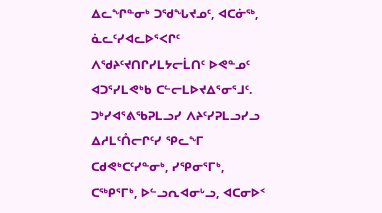ᐃᓚᖏᓐᓂᒃ ᑐᖁᖓᔪᓄᑦ, ᐊᑕᓃᖅ, ᓈᓚᑦᓯᐊᓚᐅᕐᐸᒋᑦ ᐱᖁᔨᑦᔪᑎᒋᓯᒪᔭᓕᒫᑎᑦ ᐅᕙᓐᓄᑦ ᐊᑐᕐᓯᒪᕙᒃᑲ ᑕᓪᓕᒪᐅᔪᐃᕐᓂᕐᒧᑦ.
ᑐᒃᓯᐊᕐᕕᖃᕈᒪᓗᓯ ᐱᔨᑦᓯᕈᒪᓗᓯᓗ ᐃᓱᒪᑦᑍᓕᒋᑦᓯ ᕿᓚᖕᒥ ᑕᑯᕙᒃᑕᑦᓯᓐᓂᒃ, ᓯᕿᓂᕐᒥᒃ, ᑕᖅᑭᕐᒥᒃ, ᐅᓪᓗᕆᐊᓂᒡᓗ, ᐊᑕᓂᐅᑉ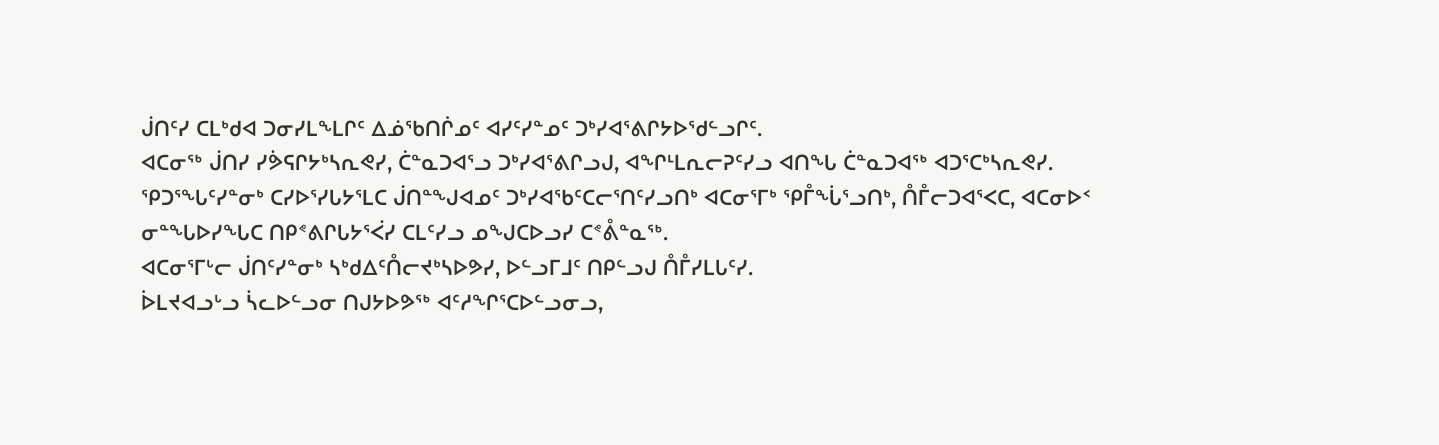ᒎᑎᑦᓯ ᑕᒪᒃᑯᐊ ᑐᓂᓯᒪᖕᒪᒋᑦ ᐃᓅᖃᑎᒌᓄᑦ ᐊᓯᑦᓯᓐᓄᑦ ᑐᒃᓯᐊᕐᕕᒋᔭᐅᖁᓪᓗᒋᑦ.
ᐊᑕᓂᖅ ᒎᑎᓯ ᓯᕘᕋᒋᔭᒃᓴᕆᕙᓯ, ᑖᓐᓇᑐᐊᕐᓗ ᑐᒃᓯᐊᕐᕕᒋᓗᒍ, ᐊᖏᒻᒪᕆᓕᕈᑦᓯᓗ ᐊᑎᖓ ᑖᓐᓇᑐᐊᖅ ᐊᑐᕐᑕᒃᓴᕆᕙᓯ.
ᕿᑐᕐᖓᑦᓯᓐᓂᒃ ᑕᓯᐅᕐᓯᒐᔭᕐᒪᑕ ᒎᑎᓐᖑᐊᓄᑦ ᑐᒃᓯᐊᖃᑦᑕᓕᕐᑎᑦᓯᓗᑎᒃ ᐊᑕᓂᕐᒥᒃ ᕿᒤᖔᕐᓗᑎᒃ, ᑍᒤᓕᑐᐊᕐᐸᑕ, ᐊᑕᓂᐅᑉ ᓂᓐᖓᐅᓯᖓᑕ ᑎᑭᕝᕕᒋᒐᔭᕐᐹᓯ ᑕᒪᑦᓯᓗ ᓄᖑᑕᐅᓗᓯ ᑕᕝᕔᓐᓇᖅ.
ᐊᑕᓂᕐᒥᒡᓕ ᒎᑎᑦᓯᓐᓂᒃ ᓴᒃᑯᐃᑦᑍᓕᔪᒃᓴᐅᕗᓯ, ᐅᓪᓗᒥᒧᑦ ᑎᑭᓪᓗᒍ ᑍᒤᓯᒪᒐᑦᓯ.
ᐆᒪᔪᐊᓗᒡᓗ ᓵᓚᐅᓪᓗᓂ ᑎᒍᔭᐅᕗᖅ ᐊᑦᓱᖏᕐᑕᐅᓪᓗᓂᓗ,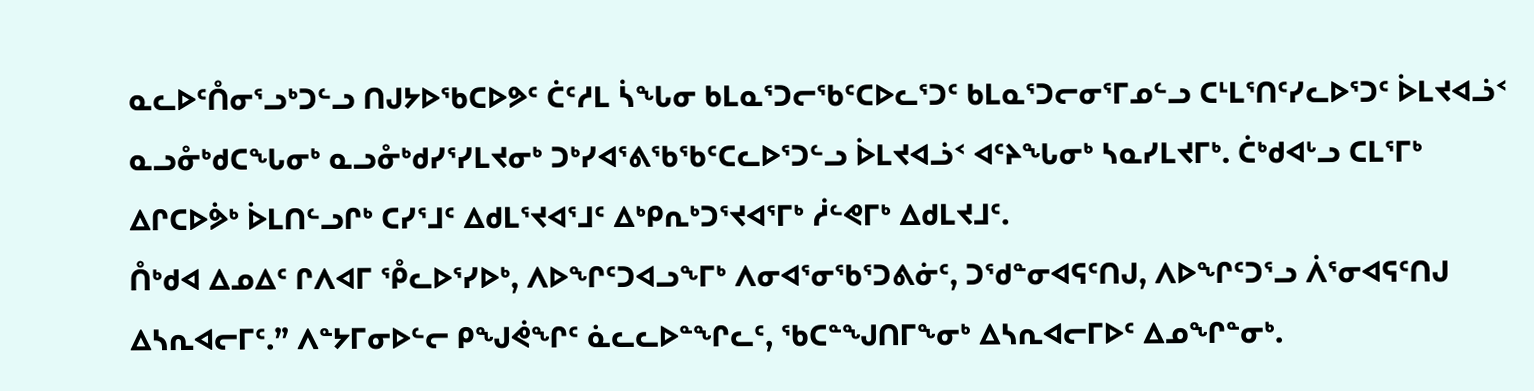ᓇᓚᐅᑦᑍᓂᕐᓗᒃᑐᓪᓗ ᑎᒍᔭᐅᖃᑕᐅᕗᑦ ᑖᑦᓱᒪ ᓵᖓᓂ ᑲᒪᓇᕐᑐᓕᖃᑦᑕᐅᓚᕐᑐᑦ ᑲᒪᓇᕐᑐᓕᓂᕐᒥᓄᓪᓗ ᑕᒻᒪᕐᑎᑦᓯᓚᐅᕐᑐᑦ ᐆᒪᔪᐊᓘᑉ ᓇᓗᓁᒃᑯᑕᖓᓂᒃ ᓇᓗᓁᒃᑯᓯᕐᓯᒪᔪᓂᒃ ᑐᒃᓯᐊᕐᕕᖃᖃᑦᑕᓚᐅᕐᑐᓪᓗ ᐆᒪᔪᐊᓘᑉ ᐊᑦᔨᖓᓂᒃ ᓴᓇᓯᒪᔪᒥᒃ. ᑖᒃᑯᐊᒡᓗ ᑕᒪᕐᒥᒃ ᐃᒋᑕᐅᕘᒃ ᐆᒪᑎᓪᓗᒋᒃ ᑕᓯᕐᒧᑦ ᐃᑯᒪᕐᔪᐊᕐᒧᑦ ᐃᒃᑭᕆᒃᑐᕐᔪᐊᕐᒥᒃ ᓲᓪᕙᒥᒃ ᐃᑯᒪᔪᒧᑦ.
ᑍᒃᑯᐊ ᐃᓄᐃᑦ ᒋᐱᐊᒥ ᕾᓚᐅᕐᓯᐅᒃ, ᐱᐅᖏᑦᑐᐊᓗᖕᒥᒃ ᐱᓂᐊᕐᓂᖃᕐᑐᕕᓃᑦ, ᑐᖁᓐᓂᐊᕋᑦᑎᒍ, ᐱᐅᖏᑦᑐᕐᓗ ᐲᕐᓂᐊᕋᑦᑎᒍ ᐃᓴᕆᐊᓕᒥᑦ.” ᐱᓐᔭᒥᓂᐅᓪᓕ ᑭᖑᕚᖏᑦ ᓈᓚᓚᐅᓐᖏᓚᑦ, ᖃᑕᓐᖑᑎᒥᖕᓂᒃ ᐃᓴᕆᐊᓕᒥᐅᑦ ᐃᓄᖏᓐᓂᒃ.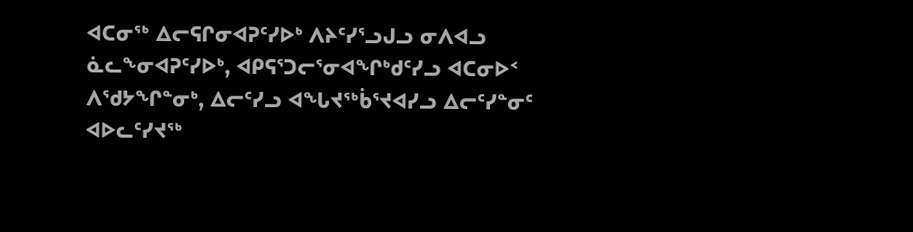ᐊᑕᓂᖅ ᐃᓕᕋᒋᓂᐊᕈᑦᓯᐅᒃ ᐱᔨᑦᓯᕐᓗᒍᓗ ᓂᐱᐊᓗ ᓈᓚᖕᓂᐊᕈᑦᓯᐅᒃ, ᐊᑭᕋᕐᑐᓕᕐᓂᐊᖏᒃᑯᑦᓯᓗ ᐊᑕᓂᐅᑉ ᐱᖁᔭᖏᓐᓂᒃ, ᐃᓕᑦᓯᓗ ᐊᖓᔪᖅᑳᕐᔪᐊᓯᓗ ᐃᓕᑦᓯᓐᓂᑦ ᐊᐅᓚᑦᓯᔪᖅ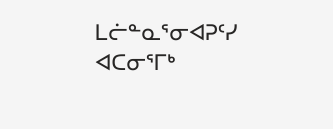ᒪᓖᓐᓇᕐᓂᐊᕈᑦᓯ ᐊᑕᓂᕐᒥᒃ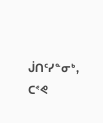ᒎᑎᑦᓯᓐᓂᒃ, ᑕᕝᕙ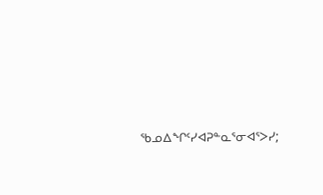ᖃᓄᐃᖏᑦᓯᐊᕈᓐᓇᕐᓂᐊᕐᐳᓯ;